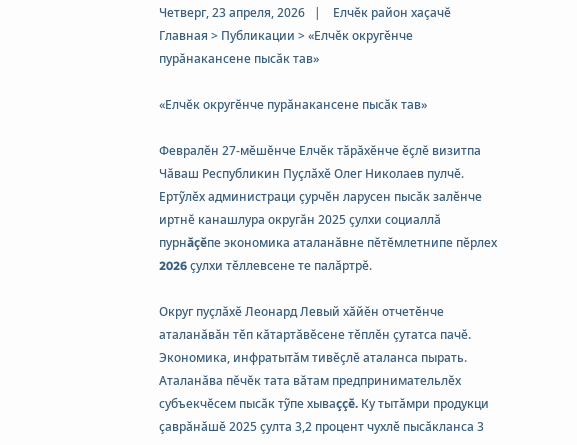Четверг, 23 апреля, 2026   |    Елчĕк район хаçачĕ
Главная > Публикации > «Елчĕк округĕнче пурăнакансене пысăк тав»

«Елчĕк округĕнче пурăнакансене пысăк тав»

Февралĕн 27-мĕшĕнче Елчĕк тăрăхĕнче ĕçлĕ визитпа Чăваш Республикин Пуçлăхĕ Олег Николаев пулчĕ. Ертỹлĕх администраци çурчĕн ларусен пысăк залĕнче иртнĕ канашлура округăн 2025 çулхи социаллă пурнăçĕпе экономика аталанăвне пĕтĕмлетнипе пĕрлех 2026 çулхи тĕллевсене те палăртрĕ.

Округ пуçлăхĕ Леонард Левый хăйĕн отчетĕнче аталанăвăн тĕп кăтартăвĕсене тĕплĕн çутатса пачĕ. Экономика, инфратытăм тивĕçлĕ аталанса пырать. Аталанăва пĕчĕк тата вăтам предпринимательлĕх субъекчĕсем пысăк тỹпе хываççĕ. Ку тытăмри продукци çаврăнăшĕ 2025 çулта 3,2 процент чухлĕ пысăкланса 3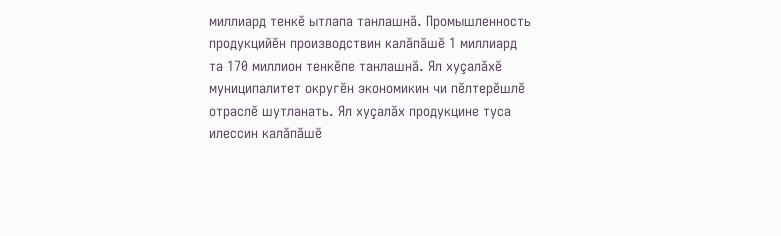миллиард тенкĕ ытлапа танлашнă. Промышленность продукцийĕн производствин калăпăшĕ 1 миллиард та 170 миллион тенкĕпе танлашнă. Ял хуçалăхĕ муниципалитет округĕн экономикин чи пĕлтерĕшлĕ отраслĕ шутланать. Ял хуçалăх продукцине туса илессин калăпăшĕ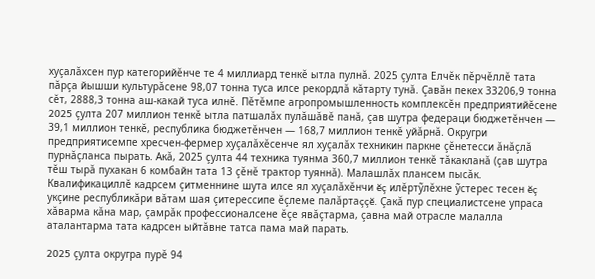хуçалăхсен пур категорийĕнче те 4 миллиард тенкĕ ытла пулнă. 2025 çулта Елчĕк пĕрчĕллĕ тата пăрçа йышши культурăсене 98,07 тонна туса илсе рекордлă кăтарту тунă. Çавăн пекех 33206,9 тонна сĕт, 2888,3 тонна аш-какай туса илнĕ. Пĕтĕмпе агропромышленность комплексĕн предприятийĕсене 2025 çулта 207 миллион тенкĕ ытла патшалăх пулăшăвĕ панă, çав шутра федераци бюджетĕнчен — 39,1 миллион тенкĕ, республика бюджетĕнчен — 168,7 миллион тенкĕ уйăрнă. Округри предприятисемпе хресчен-фермер хуçалăхĕсенче ял хуçалăх техникин паркне çĕнетесси ăнăçлă пурнăçланса пырать. Акă, 2025 çулта 44 техника туянма 360,7 миллион тенкĕ тăкакланă (çав шутра тĕш тырă пухакан 6 комбайн тата 13 çĕнĕ трактор туяннă). Малашлăх плансем пысăк. Квалификациллĕ кадрсем çитменнине шута илсе ял хуçалăхĕнчи ĕç илĕртỹлĕхне ỹстерес тесен ĕç укçине республикăри вăтам шая çитерессипе ĕçлеме палăртаççĕ. Çакă пур специалистсене упраса хăварма кăна мар, çамрăк профессионалсене ĕçе явăçтарма, çавна май отрасле малалла аталантарма тата кадрсен ыйтăвне татса пама май парать.

2025 çулта округра пурĕ 94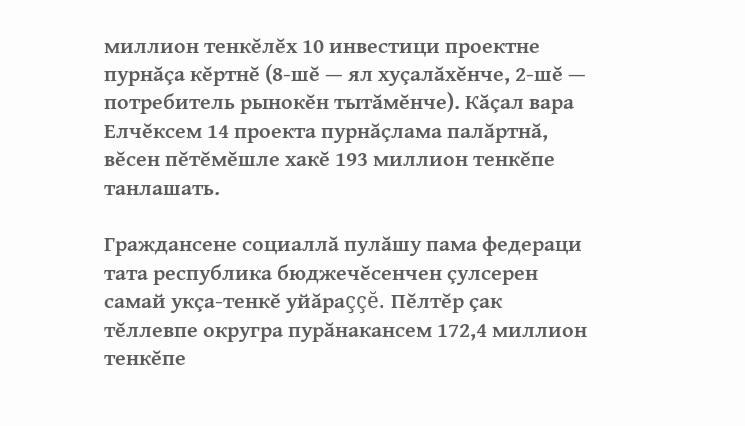миллион тенкĕлĕх 10 инвестици проектне пурнăçа кĕртнĕ (8-шĕ — ял хуçалăхĕнче, 2-шĕ — потребитель рынокĕн тытăмĕнче). Кăçал вара Елчĕксем 14 проекта пурнăçлама палăртнă, вĕсен пĕтĕмĕшле хакĕ 193 миллион тенкĕпе танлашать.

Граждансене социаллă пулăшу пама федераци тата республика бюджечĕсенчен çулсерен самай укçа-тенкĕ уйăраççĕ. Пĕлтĕр çак тĕллевпе округра пурăнакансем 172,4 миллион тенкĕпе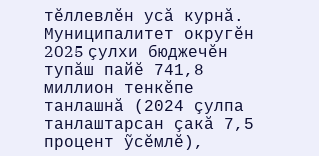тĕллевлĕн усă курнă. Муниципалитет округĕн 2025 çулхи бюджечĕн тупăш пайĕ 741,8 миллион тенкĕпе танлашнă (2024 çулпа танлаштарсан çакă 7,5 процент ỹсĕмлĕ),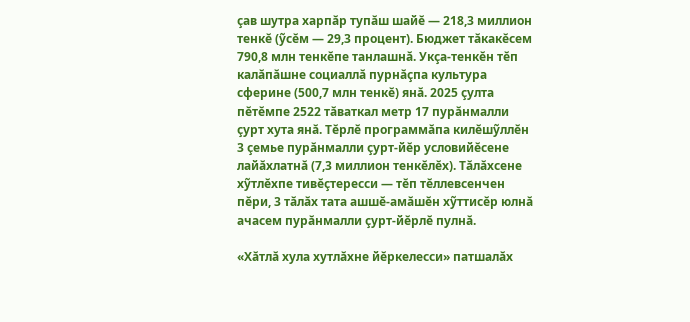çав шутра харпăр тупăш шайĕ — 218,3 миллион тенкĕ (ỹсĕм — 29,3 процент). Бюджет тăкакĕсем 790,8 млн тенкĕпе танлашнă. Укçа-тенкĕн тĕп калăпăшне социаллă пурнăçпа культура сферине (500,7 млн тенкĕ) янă. 2025 çулта пĕтĕмпе 2522 тăваткал метр 17 пурăнмалли çурт хута янă. Тĕрлĕ программăпа килĕшỹллĕн 3 çемье пурăнмалли çурт-йĕр условийĕсене лайăхлатнă (7,3 миллион тенкĕлĕх). Тăлăхсене хỹтлĕхпе тивĕçтересси — тĕп тĕллевсенчен пĕри, 3 тăлăх тата ашшĕ-амăшĕн хỹттисĕр юлнă ачасем пурăнмалли çурт-йĕрлĕ пулнă.

«Хăтлă хула хутлăхне йĕркелесси» патшалăх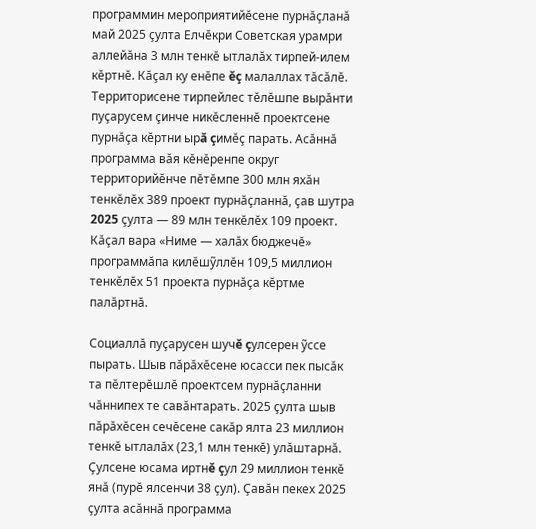программин мероприятийĕсене пурнăçланă май 2025 çулта Елчĕкри Советская урамри аллейăна 3 млн тенкĕ ытлалăх тирпей-илем кĕртнĕ. Кăçал ку енĕпе ĕç малаллах тăсăлĕ. Территорисене тирпейлес тĕлĕшпе вырăнти пуçарусем çинче никĕсленнĕ проектсене пурнăçа кĕртни ырă çимĕç парать. Асăннă программа вăя кĕнĕренпе округ территорийĕнче пĕтĕмпе 300 млн яхăн тенкĕлĕх 389 проект пурнăçланнă, çав шутра 2025 çулта — 89 млн тенкĕлĕх 109 проект. Кăçал вара «Ниме — халăх бюджечĕ» программăпа килĕшỹллĕн 109,5 миллион тенкĕлĕх 51 проекта пурнăçа кĕртме палăртнă.

Социаллă пуçарусен шучĕ çулсерен ỹссе пырать. Шыв пăрăхĕсене юсасси пек пысăк та пĕлтерĕшлĕ проектсем пурнăçланни чăннипех те савăнтарать. 2025 çулта шыв пăрăхĕсен сечĕсене сакăр ялта 23 миллион тенкĕ ытлалăх (23,1 млн тенкĕ) улăштарнă. Çулсене юсама иртнĕ çул 29 миллион тенкĕ янă (пурĕ ялсенчи 38 çул). Çавăн пекех 2025 çулта асăннă программа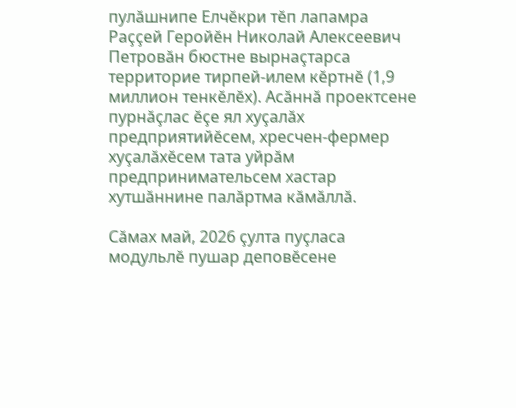пулăшнипе Елчĕкри тĕп лапамра Раççей Геройĕн Николай Алексеевич Петровăн бюстне вырнаçтарса территорие тирпей-илем кĕртнĕ (1,9 миллион тенкĕлĕх). Асăннă проектсене пурнăçлас ĕçе ял хуçалăх предприятийĕсем, хресчен-фермер хуçалăхĕсем тата уйрăм предпринимательсем хастар хутшăннине палăртма кăмăллă.

Сăмах май, 2026 çулта пуçласа модульлĕ пушар деповĕсене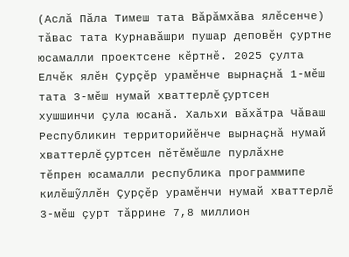(Аслă Пăла Тимеш тата Вăрăмхăва ялĕсенче) тăвас тата Курнавăшри пушар деповĕн çуртне юсамалли проектсене кĕртнĕ. 2025 çулта Елчĕк ялĕн Çурçĕр урамĕнче вырнаçнă 1-мĕш тата 3-мĕш нумай хваттерлĕ çуртсен хушшинчи çула юсанă. Хальхи вăхăтра Чăваш Республикин территорийĕнче вырнаçнă нумай хваттерлĕ çуртсен пĕтĕмĕшле пурлăхне тĕпрен юсамалли республика программипе килĕшỹллĕн Çурçĕр урамĕнчи нумай хваттерлĕ 3-мĕш çурт тăррине 7,8 миллион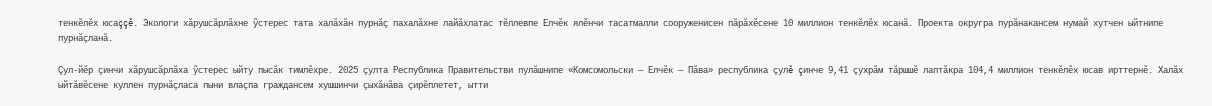тенкĕлĕх юсаççĕ. Экологи хăрушсăрлăхне ỹстерес тата халăхăн пурнăç пахалăхне лайăхлатас тĕллевпе Елчĕк ялĕнчи тасатмалли сооруженисен пăрăхĕсене 10 миллион тенкĕлĕх юсанă. Проекта округра пурăнакансем нумай хутчен ыйтнипе пурнăçланă.

Çул-йĕр çинчи хăрушсăрлăха ỹстерес ыйту пысăк тимлĕхре. 2025 çулта Республика Правительстви пулăшнипе «Комсомольски — Елчĕк — Пăва» республика çулĕ çинче 9,41 çухрăм тăршшĕ лаптăкра 104,4 миллион тенкĕлĕх юсав ирттернĕ. Халăх ыйтăвĕсене куллен пурнăçласа пыни влаçпа граждансем хушшинчи çыхăнăва çирĕплетет, ытти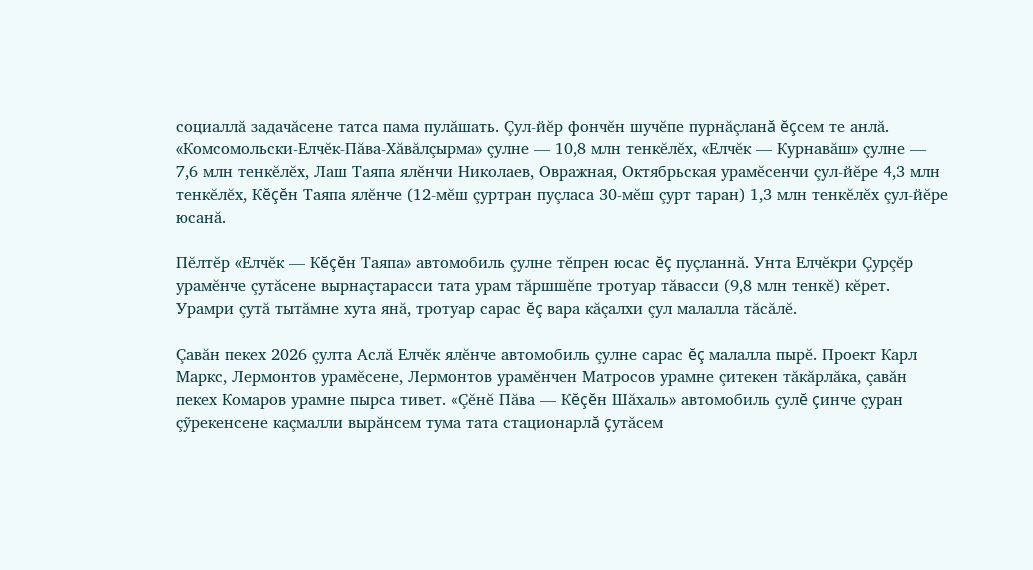социаллă задачăсене татса пама пулăшать. Çул-йĕр фончĕн шучĕпе пурнăçланă ĕçсем те анлă. «Комсомольски-Елчĕк-Пăва-Хăвăлçырма» çулне — 10,8 млн тенкĕлĕх, «Елчĕк — Курнавăш» çулне — 7,6 млн тенкĕлĕх, Лаш Таяпа ялĕнчи Николаев, Овражная, Октябрьская урамĕсенчи çул-йĕре 4,3 млн тенкĕлĕх, Кĕçĕн Таяпа ялĕнче (12-мĕш çуртран пуçласа 30-мĕш çурт таран) 1,3 млн тенкĕлĕх çул-йĕре юсанă.

Пĕлтĕр «Елчĕк — Кĕçĕн Таяпа» автомобиль çулне тĕпрен юсас ĕç пуçланнă. Унта Елчĕкри Çурçĕр урамĕнче çутăсене вырнаçтарасси тата урам тăршшĕпе тротуар тăвасси (9,8 млн тенкĕ) кĕрет. Урамри çутă тытăмне хута янă, тротуар сарас ĕç вара кăçалхи çул малалла тăсăлĕ.

Çавăн пекех 2026 çулта Аслă Елчĕк ялĕнче автомобиль çулне сарас ĕç малалла пырĕ. Проект Карл Маркс, Лермонтов урамĕсене, Лермонтов урамĕнчен Матросов урамне çитекен тăкăрлăка, çавăн пекех Комаров урамне пырса тивет. «Çĕнĕ Пăва — Кĕçĕн Шăхаль» автомобиль çулĕ çинче çуран çỹрекенсене каçмалли вырăнсем тума тата стационарлă çутăсем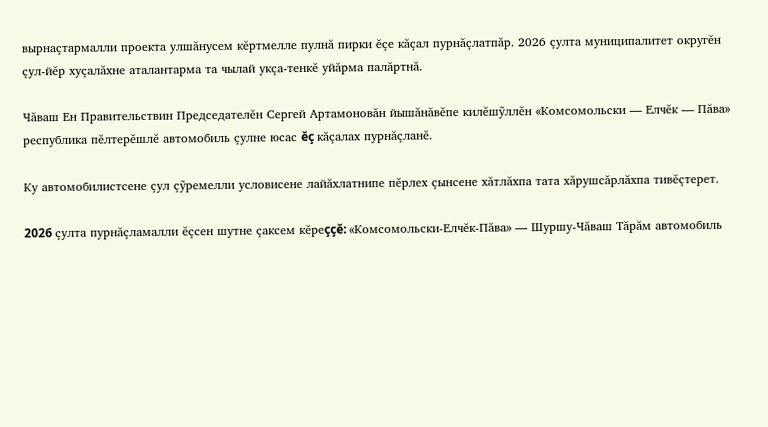вырнаçтармалли проекта улшăнусем кĕртмелле пулнă пирки ĕçе кăçал пурнăçлатпăр. 2026 çулта муниципалитет округĕн çул-йĕр хуçалăхне аталантарма та чылай укçа-тенкĕ уйăрма палăртнă.

Чăваш Ен Правительствин Председателĕн Сергей Артамоновăн йышăнăвĕпе килĕшỹллĕн «Комсомольски — Елчĕк — Пăва» республика пĕлтерĕшлĕ автомобиль çулне юсас ĕç кăçалах пурнăçланĕ.

Ку автомобилистсене çул çỹремелли условисене лайăхлатнипе пĕрлех çынсене хăтлăхпа тата хăрушсăрлăхпа тивĕçтерет.

2026 çулта пурнăçламалли ĕçсен шутне çаксем кĕреççĕ: «Комсомольски-Елчĕк-Пăва» — Шуршу-Чăваш Тăрăм автомобиль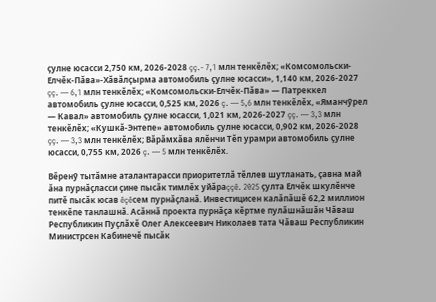çулне юсасси 2,750 км, 2026-2028 çç.- 7,1 млн тенкĕлĕх; «Комсомольски-Елчĕк-Пăва»-Хăвăлçырма автомобиль çулне юсасси», 1,140 км, 2026-2027 çç. — 6,1 млн тенкĕлĕх; «Комсомольски-Елчĕк-Пăва» — Патреккел автомобиль çулне юсасси, 0,525 км, 2026 ç. — 5,6 млн тенкĕлĕх, «Яманчỹрел — Кавал» автомобиль çулне юсасси, 1,021 км, 2026-2027 çç. — 3,3 млн тенкĕлĕх; «Кушкă-Энтепе» автомобиль çулне юсасси, 0,902 км, 2026-2028 çç. — 3,3 млн тенкĕлĕх; Вăрăмхăва ялĕнчи Тĕп урамри автомобиль çулне юсасси, 0,755 км, 2026 ç. — 5 млн тенкĕлĕх.

Вĕренỹ тытăмне аталантарасси приоритетлă тĕллев шутланать, çавна май ăна пурнăçласси çине пысăк тимлĕх уйăраççĕ. 2025 çулта Елчĕк шкулĕнче питĕ пысăк юсав ĕçĕсем пурнăçланă. Инвестицисен калăпăшĕ 62,2 миллион тенкĕпе танлашнă. Асăннă проекта пурнăçа кĕртме пулăшнăшăн Чăваш Республикин Пуçлăхĕ Олег Алексеевич Николаев тата Чăваш Республикин Министрсен Кабинечĕ пысăк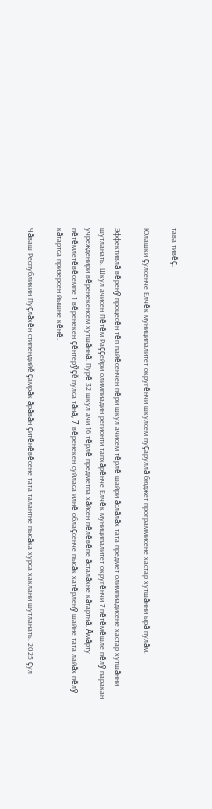тава тивĕç.

Юлашки çулсенче Елчĕк муниципалитет округĕнчи шкулсем пуçаруллă бюджет программисене хастар хутшăнни ырă пулăм.

Эффективлă вĕренỹ процесĕн тĕп пайĕсенчен пĕри шкул ачисем тĕрлĕ шайри ăслăлăх тата предмет олимпиадисене хастар хутшăнни шутланать. Шкул ачисен Пĕтĕм Раççейри олимпиадин регионти тапхăрĕнче Елчĕк муниципалитет округĕнчи 7 пĕтĕмĕшле пĕлỹ паракан учрежденири вĕренекенсем хутшăннă. Пурĕ 32 шкул ачи 16 тĕрлĕ предметпа хăйсен пĕлĕвĕпе ăсталăхне кăтартнă. Ăмăрту пĕтĕмлетĕвĕсемпе 1 вĕренекен çĕнтерỹçĕ пулса тăнă, 7 вĕренекен суйласа илнĕ облаçсенче пысăк хатĕрленỹ шайне тата лайăх пĕлỹ кăтартса призерсен йышне кĕнĕ.

Чăваш Республикин Пуçлăхĕн стипендийĕ çамрăк ăрăвăн çитĕнĕвĕсене тата талантне пысăка хурса хаклани шутланать. 2025 çул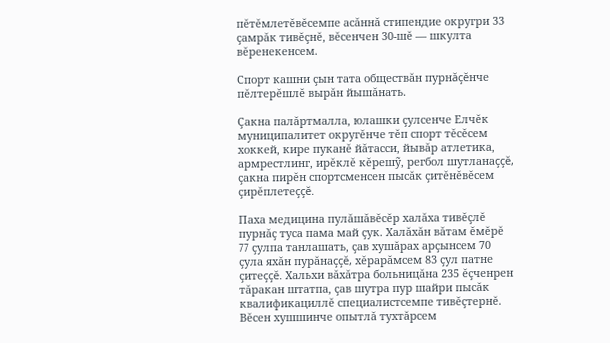пĕтĕмлетĕвĕсемпе асăннă стипендие округри 33 çамрăк тивĕçнĕ, вĕсенчен 30-шĕ — шкулта вĕренекенсем.

Спорт кашни çын тата обществăн пурнăçĕнче пĕлтерĕшлĕ вырăн йышăнать.

Çакна палăртмалла, юлашки çулсенче Елчĕк муниципалитет округĕнче тĕп спорт тĕсĕсем хоккей, кире пуканĕ йăтасси, йывăр атлетика, армрестлинг, ирĕклĕ кĕрешỹ, регбол шутланаççĕ, çакна пирĕн спортсменсен пысăк çитĕнĕвĕсем çирĕплетеççĕ.

Паха медицина пулăшăвĕсĕр халăха тивĕçлĕ пурнăç туса пама май çук. Халăхăн вăтам ĕмĕрĕ 77 çулпа танлашать, çав хушăрах арçынсем 70 çула яхăн пурăнаççĕ, хĕрарăмсем 83 çул патне çитеççĕ. Хальхи вăхăтра больницăна 235 ĕçченрен тăракан штатпа, çав шутра пур шайри пысăк квалификациллĕ специалистсемпе тивĕçтернĕ. Вĕсен хушшинче опытлă тухтăрсем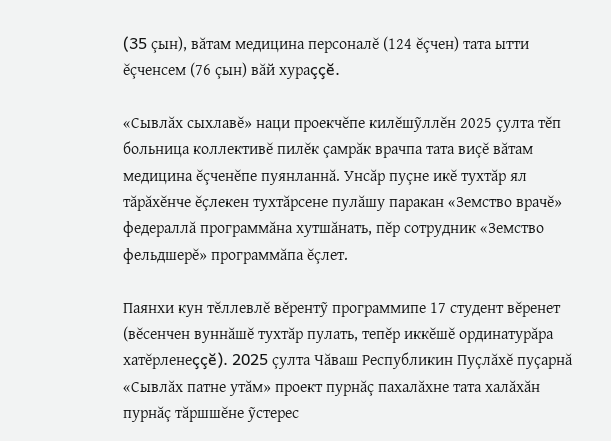(35 çын), вăтам медицина персоналĕ (124 ĕçчен) тата ытти ĕçченсем (76 çын) вăй хураççĕ.

«Сывлăх сыхлавĕ» наци проекчĕпе килĕшỹллĕн 2025 çулта тĕп больница коллективĕ пилĕк çамрăк врачпа тата виçĕ вăтам медицина ĕçченĕпе пуянланнă. Унсăр пуçне икĕ тухтăр ял тăрăхĕнче ĕçлекен тухтăрсене пулăшу паракан «Земство врачĕ» федераллă программăна хутшăнать, пĕр сотрудник «Земство фельдшерĕ» программăпа ĕçлет.

Паянхи кун тĕллевлĕ вĕрентỹ программипе 17 студент вĕренет (вĕсенчен вуннăшĕ тухтăр пулать, тепĕр иккĕшĕ ординатурăра хатĕрленеççĕ). 2025 çулта Чăваш Республикин Пуçлăхĕ пуçарнă «Сывлăх патне утăм» проект пурнăç пахалăхне тата халăхăн пурнăç тăршшĕне ỹстерес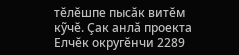тĕлĕшпе пысăк витĕм кỹчĕ. Çак анлă проекта Елчĕк округĕнчи 2289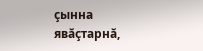çынна явăçтарнă,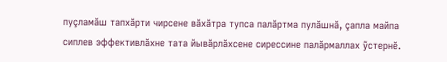пуçламăш тапхăрти чирсене вăхăтра тупса палăртма пулăшнă, çапла майпа сиплев эффективлăхне тата йывăрлăхсене сирессине палăрмаллах ỹстернĕ.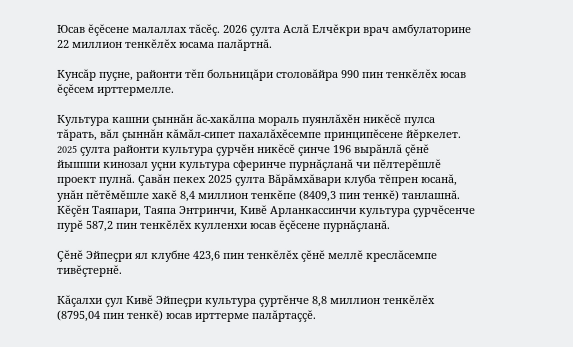Юсав ĕçĕсене малаллах тăсĕç. 2026 çулта Аслă Елчĕкри врач амбулаторине 22 миллион тенкĕлĕх юсама палăртнă.

Кунсăр пуçне, районти тĕп больницăри столовăйра 990 пин тенкĕлĕх юсав ĕçĕсем ирттермелле.

Культура кашни çыннăн ăс-хакăлпа мораль пуянлăхĕн никĕсĕ пулса тăрать, вăл çыннăн кăмăл-сипет пахалăхĕсемпе принципĕсене йĕркелет. 2025 çулта районти культура çурчĕн никĕсĕ çинче 196 вырăнлă çĕнĕ йышши кинозал уçни культура сферинче пурнăçланă чи пĕлтерĕшлĕ проект пулнă. Çавăн пекех 2025 çулта Вăрăмхăвари клуба тĕпрен юсанă, унăн пĕтĕмĕшле хакĕ 8,4 миллион тенкĕпе (8409,3 пин тенкĕ) танлашнă. Кĕçĕн Таяпари, Таяпа Энтринчи, Кивĕ Арланкассинчи культура çурчĕсенче пурĕ 587,2 пин тенкĕлĕх кулленхи юсав ĕçĕсене пурнăçланă.

Çĕнĕ Эйпеçри ял клубне 423,6 пин тенкĕлĕх çĕнĕ меллĕ креслăсемпе тивĕçтернĕ.

Кăçалхи çул Кивĕ Эйпеçри культура çуртĕнче 8,8 миллион тенкĕлĕх (8795,04 пин тенкĕ) юсав ирттерме палăртаççĕ.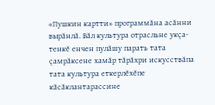«Пушкин картти» программăна асăнни вырăнлă. Вăл культура отрасльне укçа-тенкĕ енчен пулăшу парать тата çамрăксене хамăр тăрăхри искусствăпа тата культура еткерлĕхĕпе кăсăклантарассине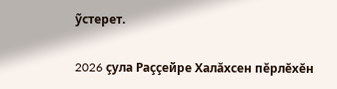ỹстерет.

2026 çула Раççейре Халăхсен пĕрлĕхĕн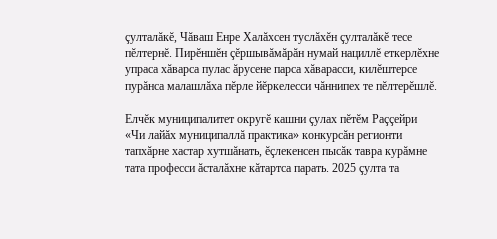çулталăкĕ, Чăваш Енре Халăхсен туслăхĕн çулталăкĕ тесе пĕлтернĕ. Пирĕншĕн çĕршывăмăрăн нумай нациллĕ еткерлĕхне упраса хăварса пулас ăрусене парса хăварасси, килĕштерсе пурăнса малашлăха пĕрле йĕркелесси чăннипех те пĕлтерĕшлĕ.

Елчĕк муниципалитет округĕ кашни çулах пĕтĕм Раççейри «Чи лайăх муниципаллă практика» конкурсăн регионти тапхăрне хастар хутшăнать, ĕçлекенсен пысăк тавра курăмне тата професси ăсталăхне кăтартса парать. 2025 çулта та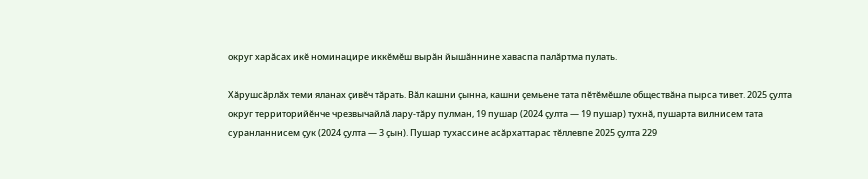округ харăсах икĕ номинацире иккĕмĕш вырăн йышăннине хаваспа палăртма пулать.

Хăрушсăрлăх теми яланах çивĕч тăрать. Вăл кашни çынна, кашни çемьене тата пĕтĕмĕшле обществăна пырса тивет. 2025 çулта округ территорийĕнче чрезвычайлă лару-тăру пулман, 19 пушар (2024 çулта — 19 пушар) тухнă, пушарта вилнисем тата суранланнисем çук (2024 çулта — 3 çын). Пушар тухассине асăрхаттарас тĕллевпе 2025 çулта 229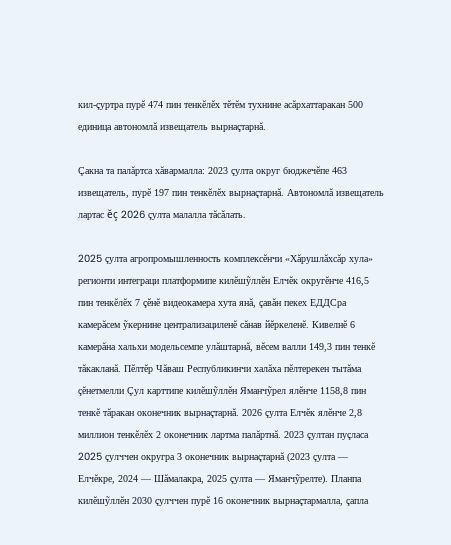кил-çуртра пурĕ 474 пин тенкĕлĕх тĕтĕм тухнине асăрхаттаракан 500 единица автономлă извещатель вырнаçтарнă.

Çакна та палăртса хăвармалла: 2023 çулта округ бюджечĕпе 463 извещатель, пурĕ 197 пин тенкĕлĕх вырнаçтарнă. Автономлă извещатель лартас ĕç 2026 çулта малалла тăсăлать.

2025 çулта агропромышленность комплексĕнчи «Хăрушлăхсăр хула» регионти интеграци платформипе килĕшỹллĕн Елчĕк округĕнче 416,5 пин тенкĕлĕх 7 çĕнĕ видеокамера хута янă, çавăн пекех ЕДДСра камерăсем ỹкернине централизациленĕ сăнав йĕркеленĕ. Кивелнĕ 6 камерăна хальхи модельсемпе улăштарнă, вĕсем валли 149,3 пин тенкĕ тăкакланă. Пĕлтĕр Чăваш Республикинчи халăха пĕлтерекен тытăма çĕнетмелли Çул карттипе килĕшỹллĕн Яманчỹрел ялĕнче 1158,8 пин тенкĕ тăракан оконечник вырнаçтарнă. 2026 çулта Елчĕк ялĕнче 2,8 миллион тенкĕлĕх 2 оконечник лартма палăртнă. 2023 çултан пуçласа 2025 çулччен округра 3 оконечник вырнаçтарнă (2023 çулта — Елчĕкре, 2024 — Шăмалакра, 2025 çулта — Яманчỹрелте). Планпа килĕшỹллĕн 2030 çулччен пурĕ 16 оконечник вырнаçтармалла, çапла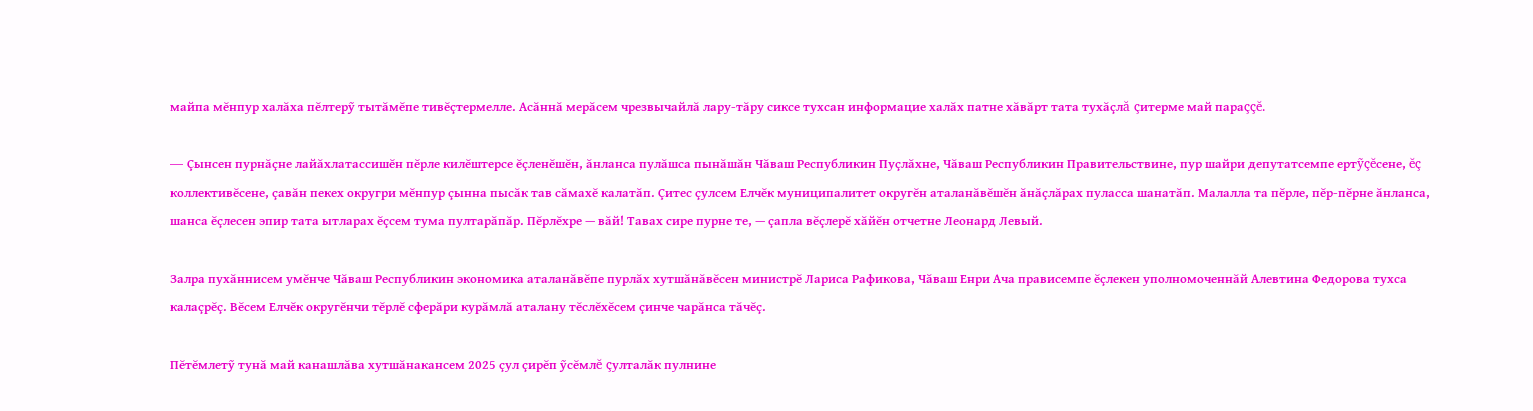майпа мĕнпур халăха пĕлтерỹ тытăмĕпе тивĕçтермелле. Асăннă мерăсем чрезвычайлă лару-тăру сиксе тухсан информацие халăх патне хăвăрт тата тухăçлă çитерме май параççĕ.

— Çынсен пурнăçне лайăхлатассишĕн пĕрле килĕштерсе ĕçленĕшĕн, ăнланса пулăшса пынăшăн Чăваш Республикин Пуçлăхне, Чăваш Республикин Правительствине, пур шайри депутатсемпе ертỹçĕсене, ĕç коллективĕсене, çавăн пекех округри мĕнпур çынна пысăк тав сăмахĕ калатăп. Çитес çулсем Елчĕк муниципалитет округĕн аталанăвĕшĕн ăнăçлăрах пуласса шанатăп. Малалла та пĕрле, пĕр-пĕрне ăнланса, шанса ĕçлесен эпир тата ытларах ĕçсем тума пултарăпăр. Пĕрлĕхре — вăй! Тавах сире пурне те, — çапла вĕçлерĕ хăйĕн отчетне Леонард Левый.

Залра пухăннисем умĕнче Чăваш Республикин экономика аталанăвĕпе пурлăх хутшăнăвĕсен министрĕ Лариса Рафикова, Чăваш Енри Ача прависемпе ĕçлекен уполномоченнăй Алевтина Федорова тухса калаçрĕç. Вĕсем Елчĕк округĕнчи тĕрлĕ сферăри курăмлă аталану тĕслĕхĕсем çинче чарăнса тăчĕç.

Пĕтĕмлетỹ тунă май канашлăва хутшăнакансем 2025 çул çирĕп ỹсĕмлĕ çулталăк пулнине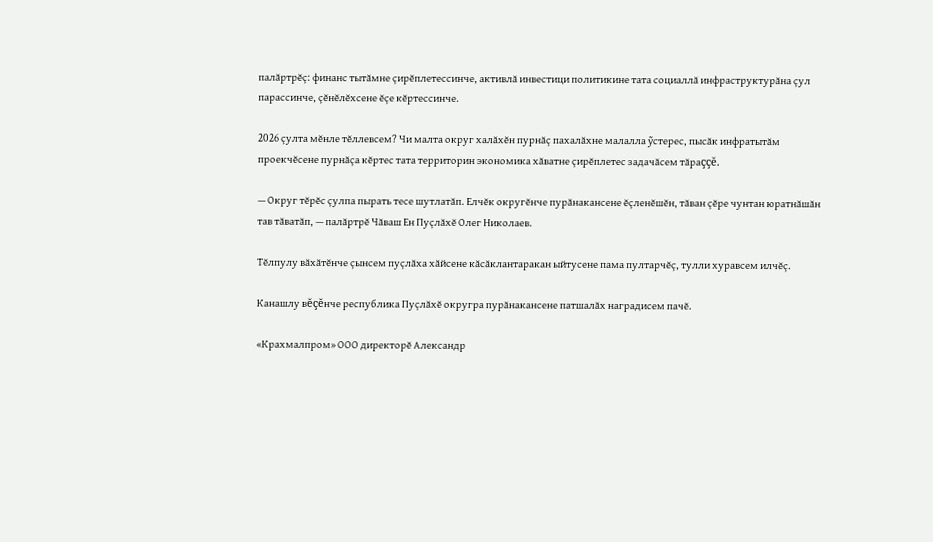палăртрĕç: финанс тытăмне çирĕплетессинче, активлă инвестици политикине тата социаллă инфраструктурăна çул парассинче, çĕнĕлĕхсене ĕçе кĕртессинче.

2026 çулта мĕнле тĕллевсем? Чи малта округ халăхĕн пурнăç пахалăхне малалла ỹстерес, пысăк инфратытăм проекчĕсене пурнăçа кĕртес тата территорин экономика хăватне çирĕплетес задачăсем тăраççĕ.

— Округ тĕрĕс çулпа пырать тесе шутлатăп. Елчĕк округĕнче пурăнакансене ĕçленĕшĕн, тăван çĕре чунтан юратнăшăн тав тăватăп, — палăртрĕ Чăваш Ен Пуçлăхĕ Олег Николаев.

Тĕлпулу вăхăтĕнче çынсем пуçлăха хăйсене кăсăклантаракан ыйтусене пама пултарчĕç, тулли хуравсем илчĕç.

Канашлу вĕçĕнче республика Пуçлăхĕ округра пурăнакансене патшалăх наградисем пачĕ.

«Крахмалпром» ООО директорĕ Александр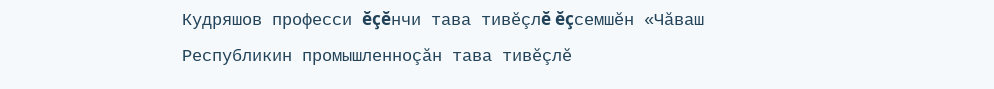Кудряшов професси ĕçĕнчи тава тивĕçлĕ ĕçсемшĕн «Чăваш Республикин промышленноçăн тава тивĕçлĕ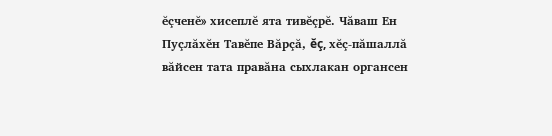ĕçченĕ» хисеплĕ ята тивĕçрĕ. Чăваш Ен Пуçлăхĕн Тавĕпе Вăрçă, ĕç, хĕç-пăшаллă вăйсен тата правăна сыхлакан органсен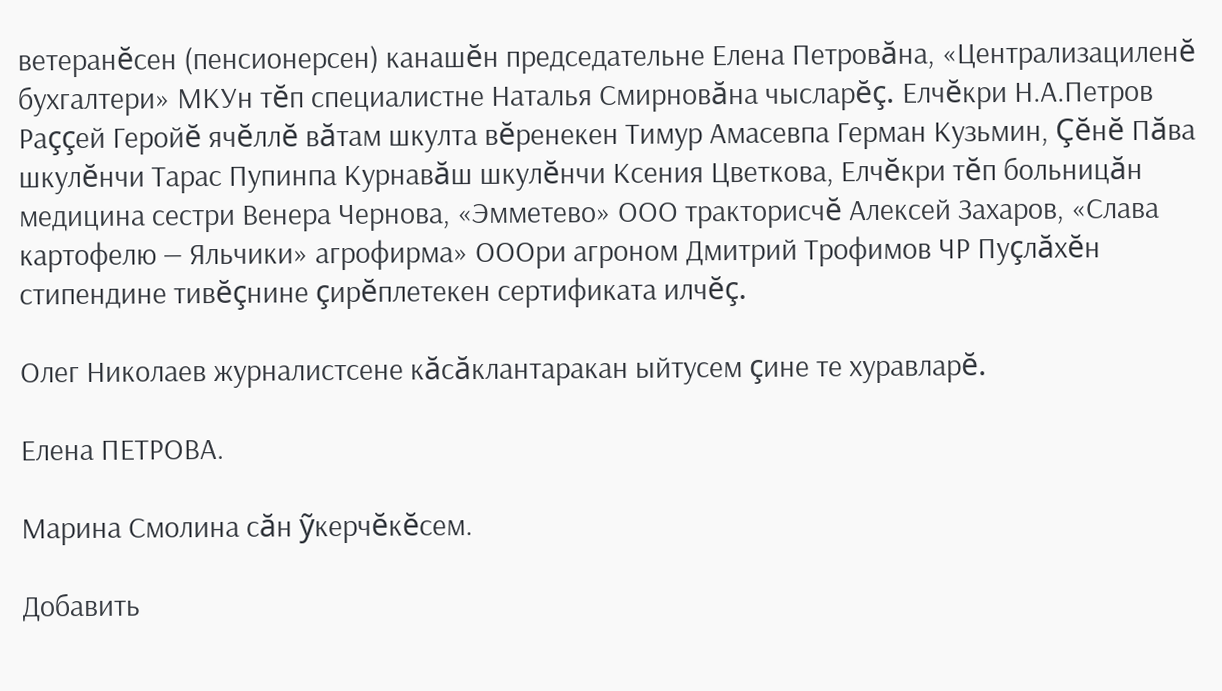ветеранĕсен (пенсионерсен) канашĕн председательне Елена Петровăна, «Централизациленĕ бухгалтери» МКУн тĕп специалистне Наталья Смирновăна чысларĕç. Елчĕкри Н.А.Петров Раççей Геройĕ ячĕллĕ вăтам шкулта вĕренекен Тимур Амасевпа Герман Кузьмин, Çĕнĕ Пăва шкулĕнчи Тарас Пупинпа Курнавăш шкулĕнчи Ксения Цветкова, Елчĕкри тĕп больницăн медицина сестри Венера Чернова, «Эмметево» ООО тракторисчĕ Алексей Захаров, «Слава картофелю — Яльчики» агрофирма» ОООри агроном Дмитрий Трофимов ЧР Пуçлăхĕн стипендине тивĕçнине çирĕплетекен сертификата илчĕç.

Олег Николаев журналистсене кăсăклантаракан ыйтусем çине те хуравларĕ.

Елена ПЕТРОВА.

Марина Смолина сăн ỹкерчĕкĕсем.

Добавить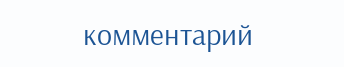комментарий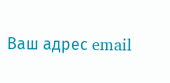Ваш адрес email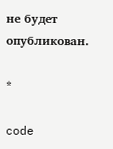не будет опубликован.

*

code